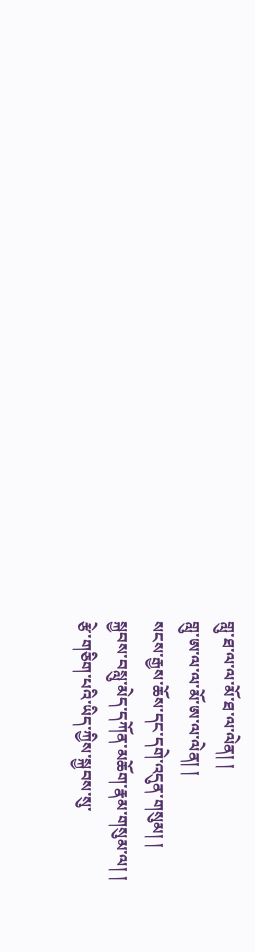གླུ་ཐ་ལ་ལ་མོ་ཐ་ལ་ལེན། །
གླུ་ཨ་ལ་ལ་མོ་ཨ་ལ་ལེན། །
སངས་རྒྱས་ཆོས་དང་དགེ་འདུན་གསུམ། །
སྐྱབས་བསླུ་མེད་དཀོན་མཆོག་རྣམ་གསུམ་ལ། །
རྩེ་གཅིག་པའི་ཡིད་ཀྱིས་སྐྱབས་སུ་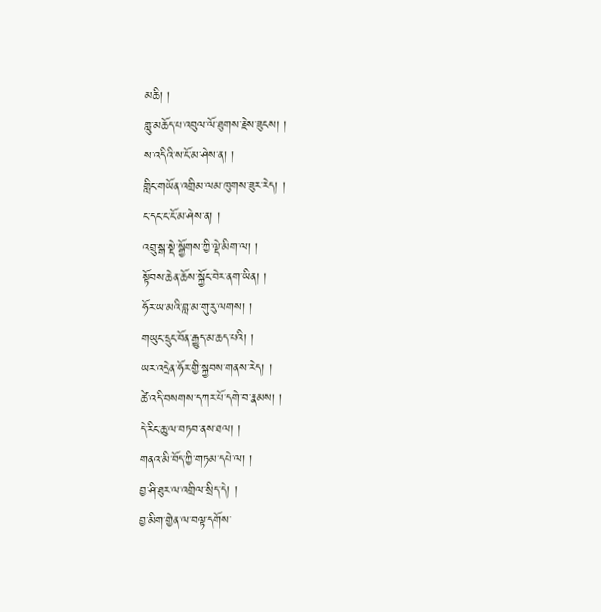མཆི། །
གླུ་མཆོད་པ་འབུལ་ལོ་ཐུགས་རྗེས་ཟུངས། །
ས་འདིའི་ས་ངོ་མ་ཤེས་ན། །
གླིང་གཡོན་འགྲིམ་ལམ་ཁུགས་ཟུར་རེད། །
ང་དང་ང་ངོ་མ་ཤེས་ན། །
འབྲུ་སྒ་སྡེ་སྒྱོགས་ཀྱི་ལྡེ་མིག་ལ། །
སྟོབས་ཆེན་ཆོས་སྐྱོང་བེར་ནག་ཡིན། །
ཧོར་ཡ་མའི་བླ་མ་གུ་རུ་ལགས། །
གཡུང་དྲུང་བོན་རྒྱུད་མ་ཆད་པའི། །
ཡར་འདྲེན་ཧོར་གྱི་སྐྱབས་གནས་རེད། །
ཚེ་འདི་བསགས་དཀར་པོ་དགེ་བ་རྣམས། །
དེ་རིང་ཆུ་ལ་བཏབ་ནས་ཐལ། །
གནའ་མི་བོད་ཀྱི་གཏམ་དཔེ་ལ། །
བྱ་ཤི་ཐུར་ལ་འགྲིལ་སྲིད་དེ། །
བྱ་མིག་གྱེན་ལ་བལྟ་དགོས་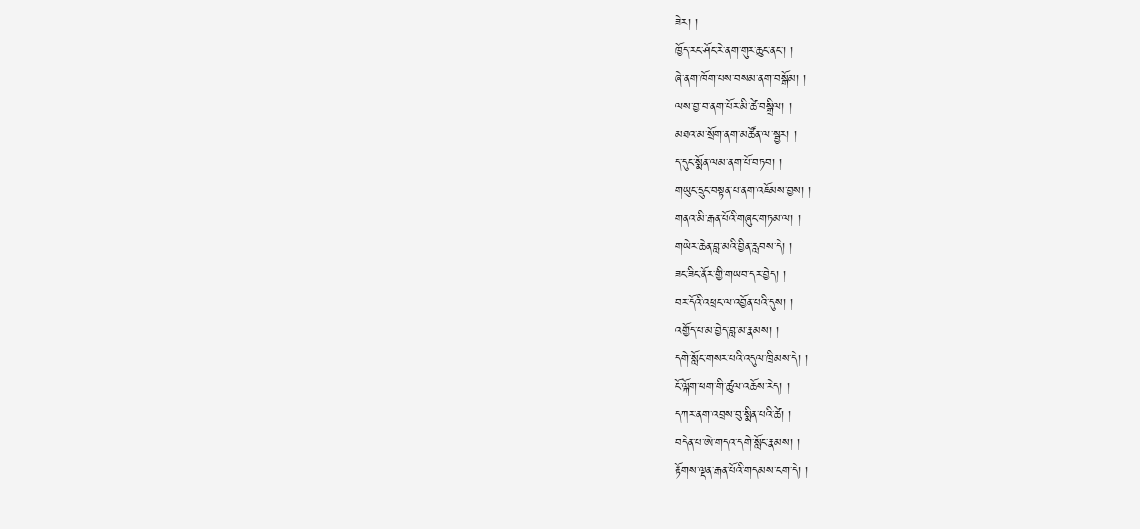ཟེར། །
ཁྱོད་རང་ཤོང་རེ་ནག་གུར་ཆུང་ནང་། །
ཞེ་ནག་ཁོག་པས་བསམ་ནག་བསྒོམ། །
ལས་བྱ་བ་ནག་པོར་མི་ཚེ་བསྒྲིལ། །
མཐའ་མ་སྲོག་ནག་མཚོན་ལ་སྦྱར། །
ད་དུང་སྨོན་ལམ་ནག་པོ་བཏབ། །
གཡུང་དྲུང་བསྟན་པ་ནག་འཇོམས་བྱས། །
གནའ་མི་རྒན་པོའི་གཞུང་གཏམ་ལ། །
གཡེར་ཆེན་བླ་མའི་བྱིན་རླབས་དེ། །
ཟང་ཟིང་ནོར་གྱི་གཡབ་དར་བྱེད། །
བར་དོའི་འཕྲང་ལ་འབྱོན་པའི་དུས། །
འགྱོད་པ་མ་བྱེད་བླ་མ་རྣམས། །
དགེ་སློང་གསར་པའི་འདུལ་ཁྲིམས་དེ། །
ངོ་ལྐོག་ཕག་གི་ཚུལ་འཆོས་རེད། །
དཀར་ནག་འབྲས་བུ་སྨིན་པའི་ཚེ། །
བདེན་པ་ཨེ་གདའ་དགེ་སློང་རྣམས། །
རྟོགས་ལྡན་རྒན་པོའི་གདམས་ངག་དེ། །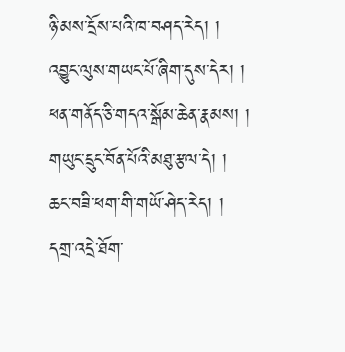ཉི་མས་དྲོས་པའི་ཁ་བཤད་རེད། །
འབྱུང་ལུས་གཡང་པོ་ཞིག་དུས་དེར། །
ཕན་གནོད་ཅི་གདའ་སྒོམ་ཆེན་རྣམས། །
གཡུང་དྲུང་བོན་པོའི་མཐུ་རྩལ་དེ། །
ཆང་བཟི་ཕག་གི་གཡོ་ཤེད་རེད། །
དགྲ་འདྲེ་ཐོག་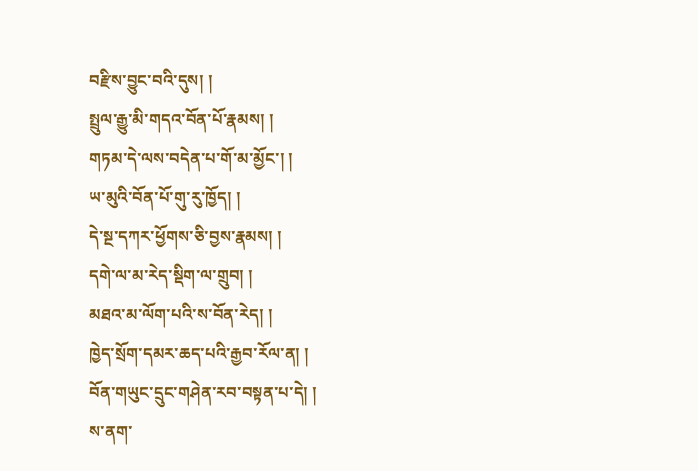བརྫིས་བྱུང་བའི་དུས། །
སྤྲུལ་རྒྱུ་མི་གདའ་བོན་པོ་རྣམས། །
གཏམ་དེ་ལས་བདེན་པ་གོ་མ་མྱོང་། །
ཡ་མུའི་བོན་པོ་གུ་རུ་ཁྱོད། །
དེ་སྔ་དཀར་ཕྱོགས་ཅི་བྱས་རྣམས། །
དགེ་ལ་མ་རེད་སྡིག་ལ་གྲུབ། །
མཐའ་མ་ལོག་པའི་ས་བོན་རེད། །
ཁྱེད་སྲོག་དམར་ཆད་པའི་རྒྱབ་རོལ་ན། །
བོན་གཡུང་དྲུང་གཤེན་རབ་བསྟན་པ་དེ། །
ས་ནག་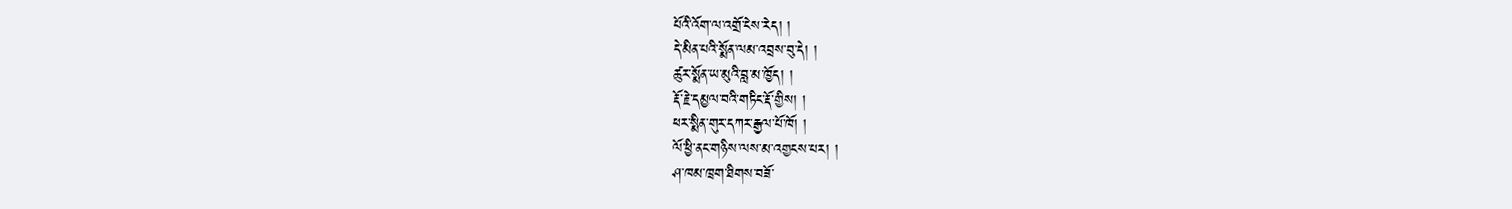པོའི་འོག་ལ་འགྲོ་ངེས་རེད། །
དེ་མིན་པའི་སྨོན་ལམ་འབྲས་བུ་དེ། །
ཚུར་སྨོན་ཡ་མུའི་བླ་མ་ཁྱོད། །
རྡོ་རྗེ་དམྱལ་བའི་གཏིང་རྡོ་གྱིས། །
ཕར་སྨིན་གུར་དཀར་རྒྱལ་པོ་ཁོ། །
ལོ་ཕྱི་ནང་གཉིས་ལས་མ་འགྱངས་པར། །
ཤ་ཁམ་ཁྲག་ཐིགས་བཟོ་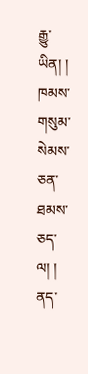རྒྱུ་ཡིན། །
ཁམས་གསུམ་སེམས་ཅན་ཐམས་ཅད་ལ། །
ནད་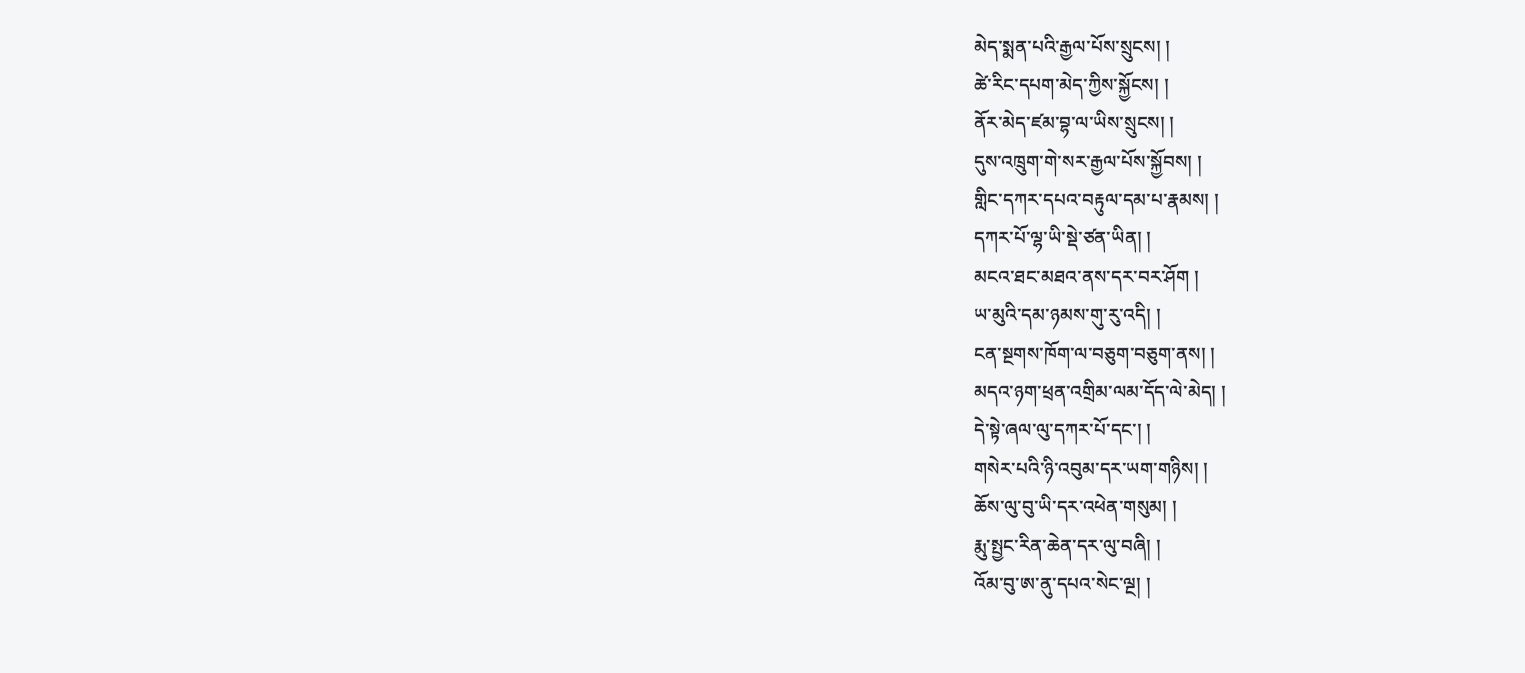མེད་སྨན་པའི་རྒྱལ་པོས་སྲུངས། །
ཚེ་རིང་དཔག་མེད་ཀྱིས་སྐྱོངས། །
ནོར་མེད་ཛམ་བྷ་ལ་ཡིས་སྲུངས། །
དུས་འཁྲུག་གེ་སར་རྒྱལ་པོས་སྐྱོབས། །
གླིང་དཀར་དཔའ་བརྟུལ་དམ་པ་རྣམས། །
དཀར་པོ་ལྷ་ཡི་སྡེ་ཙན་ཡིན། །
མངའ་ཐང་མཐའ་ནས་དར་བར་ཤོག །
ཡ་མུའི་དམ་ཉམས་གུ་རུ་འདི། །
ངན་སྔགས་ཁོག་ལ་བཅུག་བཅུག་ནས། །
མདའ་ཉག་ཕྲན་འགྲིམ་ལམ་དོད་ལེ་མེད། །
དེ་སྟེ་ཞལ་ལུ་དཀར་པོ་དང་། །
གསེར་པའི་ཉི་འབུམ་དར་ཡག་གཉིས། །
ཆོས་ལུ་བུ་ཡི་དར་འཕེན་གསུམ། །
རྨུ་སྤྱང་རིན་ཆེན་དར་ལུ་བཞི། །
འོམ་བུ་ཨ་ནུ་དཔའ་སེང་ལྔ། །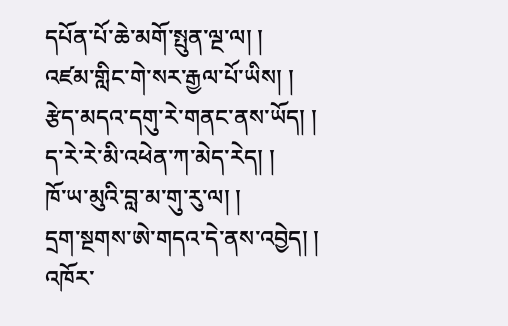དཔོན་པོ་ཆེ་མགོ་སྤུན་ལྔ་ལ། །
འཛམ་གླིང་གེ་སར་རྒྱལ་པོ་ཡིས། །
རྩེད་མདའ་དགུ་རེ་གནང་ནས་ཡོད། །
ད་རེ་རེ་མི་འཕེན་ཀ་མེད་རེད། །
ཁོ་ཡ་མུའི་བླ་མ་གུ་རུ་ལ། །
དྲག་སྔགས་ཨེ་གདའ་དེ་ནས་འབྱེད། །
འཁོར་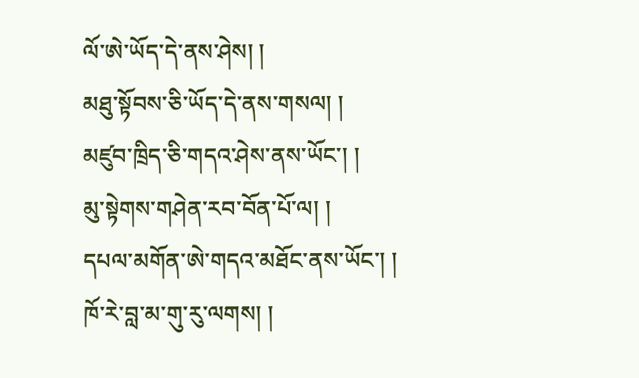ལོ་ཨེ་ཡོད་དེ་ནས་ཤེས། །
མཐུ་སྟོབས་ཅི་ཡོད་དེ་ནས་གསལ། །
མཛུབ་ཁྲིད་ཅི་གདའ་ཤེས་ནས་ཡོང་། །
མུ་སྟེགས་གཤེན་རབ་བོན་པོ་ལ། །
དཔལ་མགོན་ཨེ་གདའ་མཐོང་ནས་ཡོང་། །
ཁོ་རེ་བླ་མ་གུ་རུ་ལགས། །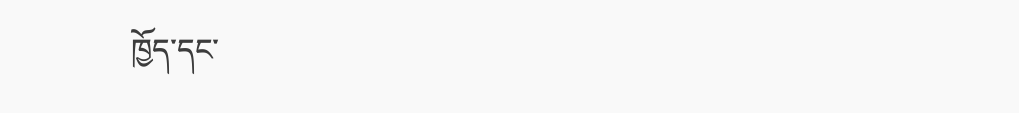ཁྱོད་དང་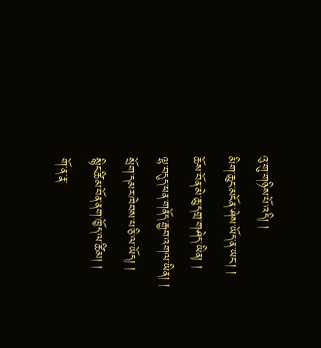འུ་གུ་གཉིས་པོ་འདི། །
མིག་ཆུང་མངོན་ཤེས་ཡོད་ན་ཡང་། །
ཆོས་བོན་མེ་ཆུ་དགྲ་གཤེད་ཡིན། །
ལྷ་བདུད་ཕན་གནོད་རྒྱབ་འགལ་ཡིན། །
སྲོག་དམར་ཁེབས་པ་ཅི་ལ་ཡོད། །
སྙིང་ཚིམ་བོན་ནག་ཁྱོད་ལ་ཚིམ། །
གོ་ན་རྣ་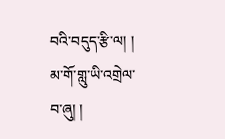བའི་བདུད་རྩི་ལ། །
མ་གོ་གླུ་ཡི་འགྲེལ་བ་ཞུ། །